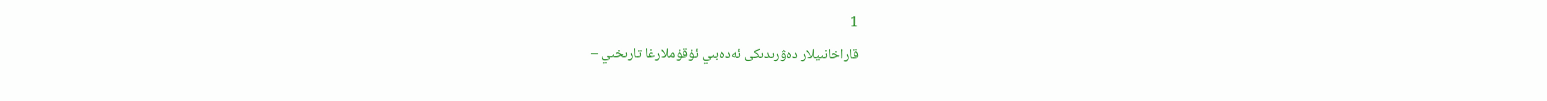1
قاراخانىيلار دەۋرىدىكى ئەدەبىي ئۇقۇملارغا تارىخىي –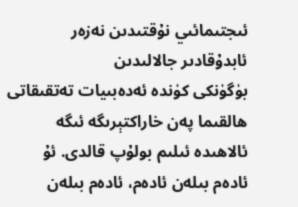ئىجتىمائىي نۇقتىدىن نەزەر
ئابدۇقادىر جالالىدىن
بۈگۈنكى كۈندە ئەدەبىيات تەتقىقاتى ھالقىما پەن خاراكتېرىگە ئىگە ئالاھىدە ئىلىم بولۇپ قالدى. ئۇ ئادەم بىلەن ئادەم، ئادەم بىلەن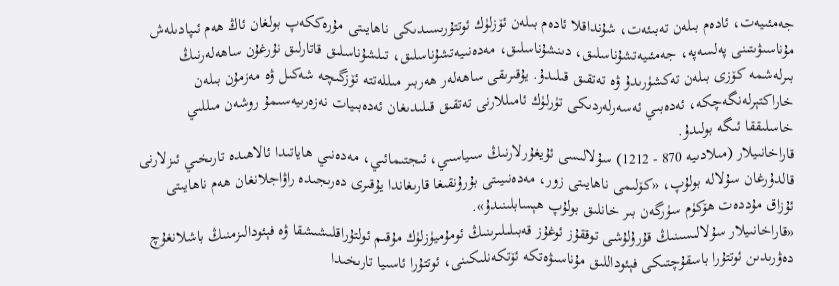جەمئىيەت، ئادەم بىلەن تەبىئەت، شۇنداقلا ئادەم بىلەن ئۆزلۈك ئوتتۇرىسىدىكى ناھايىتى مۇرەككەپ بولغان ئاڭ ھەم ئىپادىلەش مۇناسىۋىتىنى پەلسەپە، جەمئىيەتشۇناسلىق، دىنشۇناسلىق، مەدەنىيەتشۇناسلىق، تىلشۇناسلىق قاتارلىق نۇرغۇن ساھەلەرنىڭ بىرلەشمە كۆزى بىلەن تەكشۈرىدۇ ۋە تەتقىق قىلىدۇ. يۇقىرىقى ساھەلەر ھەربىر مىللەتتە ئۆزگىچە شەكىل ۋە مەزمۇن بىلەن خاراكتېرلەنگەچكە، ئەدەبىي ئەسەرلەردىكى تۈرلۈك ئامىللارنى تەتقىق قىلىدىغان ئەدەبىيات نەزەرىيەسىمۇ روشەن مىللىي خاسلىققا ئىگە بولىدۇ.
قاراخانىيلار (مىلادىيە 870 - 1212) سۇلالىسى ئۇيغۇرلارنىڭ سىياسىي، ئىجتىمائىي، مەدەنىي ھاياتىدا ئالاھىدە تارىخىي ئىزلارنى قالدۇرغان سۇلالە بولۇپ، «كۆلىمى ناھايىتى زور، مەدەنىيىتى بۇرۇنقىغا قارىغاندا يۇقىرى دەرىجىدە راۋاجلانغان ھەم ناھايىتى ئۇزاق مۇددەت ھۆكۈم سۈرگەن بىر خانلىق بولۇپ ھېسابلىنىدۇ».
«قاراخانىيلار سۇلالىسىنىڭ قۇرۇلۇشى توققۇز ئوغۇز قەبىلىلىرىنىڭ ئومۇميۈزلۈك مۇقىم ئولتۇراقلىشىشقا ۋە فېئودالىزمنىڭ باشلانغۇچ دەۋرىدىن ئوتتۇرا باسقۇچتىكى فېئوداللىق مۇناسىۋەتكە ئۆتكەنلىكىنى، ئوتتۇرا ئاسىيا تارىخىدا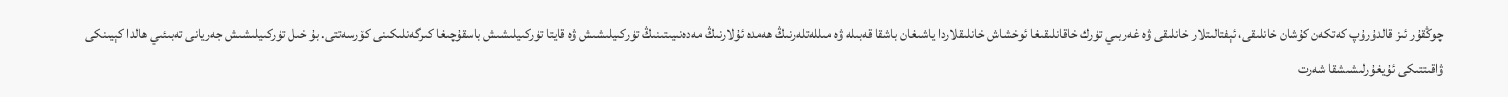چوڭقۇر ئىز قالدۇرۇپ كەتكەن كۇشان خانلىقى، ئېفتالىتلار خانلىقى ۋە غەربىي تۈرك خاقانلىقىغا ئوخشاش خانلىقلاردا ياشىغان باشقا قەبىلە ۋە مىللەتلەرنىڭ ھەمدە ئۇلارنىڭ مەدەنىيىتىنىڭ تۈركىيلىشىش ۋە قايتا تۈركىيلىشىش باسقۇچىغا كىرگەنلىكىنى كۆرسەتتى. بۇ خىل تۈركىيلىشىش جەريانى تەبىئىي ھالدا كېيىنكى ۋاقىتتىكى ئۇيغۇرلىشىشقا شەرت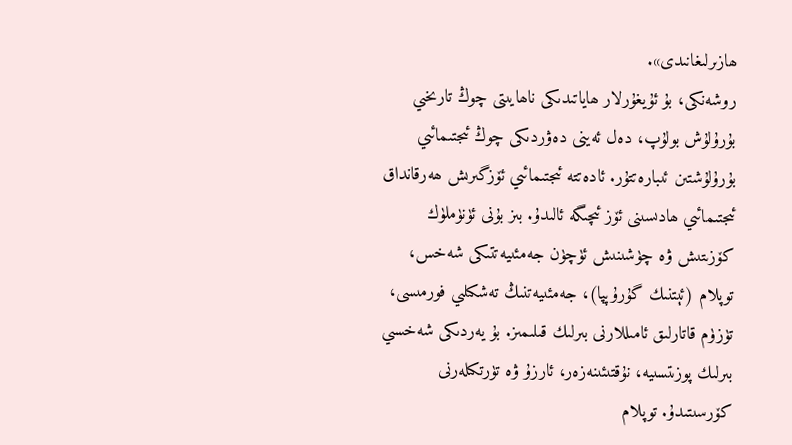ھازىرلىغانىدى».
روشەنكى، بۇ ئۇيغۇرلار ھاياتىدىكى ناھايىتى چوڭ تارىخىي بۇرۇلۇش بولۇپ، دەل ئەينى دەۋردىكى چوڭ ئىجتىمائىي بۇرۇلۇشتىن ئىبارەتتۇر. ئادەتتە ئىجتىمائىي ئۆزگىرىش ھەرقانداق ئىجتىمائىي ھادىسىنى ئۆز ئىچىگە ئالىدۇ. بىز بۇنى ئۈنۈملۈك كۆزىتىش ۋە چۈشىنىش ئۈچۈن جەمئىيەتتىكى شەخس، توپلام (ئېتنىك گۇرۇپپا)، جەمئىيەتنىڭ تەشكىلىي فورمىسى، تۈزۈم قاتارلىق ئامىللارنى بىرلىك قىلىمىز. بۇ يەردىكى شەخسىي بىرلىك پوزىتسىيە، نۇقتىئىنەزەر، ئارزۇ ۋە تۈرتكىلەرنى كۆرسىتىدۇ. توپلام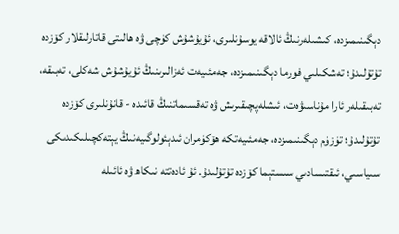دېگىنىمىزدە، كىشىلەرنىڭ ئالاقە يوسۇنلىرى، ئۇيۇشۇش كۈچى ۋە ھالىتى قاتارلىقلار كۆزدە تۇتۇلىدۇ؛ تەشكىلىي فورما دېگىنىمىزدە، جەمئىيەت ئەزالىرىنىڭ ئۇيۇشۇش شەكلى، تەبىقە، تەبىقىلەر ئارا مۇناسىۋەت، ئىشلەپچىقىرىش ۋە تەقسىماتنىڭ قائىدە - قانۇنلىرى كۆزدە تۇتۇلىدۇ؛ تۈزۈم دېگىنىمىزدە، جەمئىيەتكە ھۆكۈمران ئىدېئولوگىيەنىڭ يېتەكچىلىكىدىكى سىياسىي، ئىقتىسادىي سىستېما كۆزدە تۇتۇلىدۇ. ئۇ ئادەتتە نىكاھ ۋە ئائىلە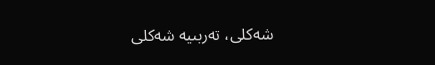شەكلى، تەربىيە شەكلى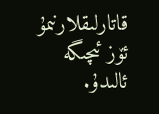قاتارلىقلارنىمۇ ئۆز ئىچىگە ئالىدۇ.